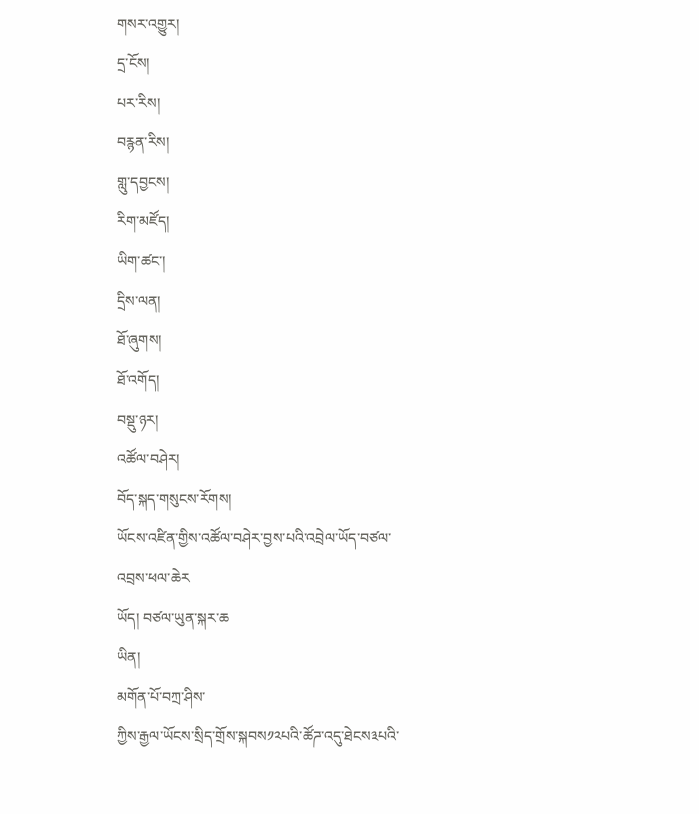གསར་འགྱུར།
དྲ་ངོས།
པར་རིས།
བརྙན་རིས།
གླུ་དབྱངས།
རིག་མཛོད།
ཡིག་ཚང་།
དྲིས་ལན།
ཐོ་ཞུགས།
ཐོ་འགོད།
བསྡུ་ཉར།
འཚོལ་བཤེར།
བོད་སྐད་གསུངས་རོགས།
ཡོངས་འཛིན་གྱིས་འཚོལ་བཤེར་བྱས་པའི་འབྲེལ་ཡོད་བཙལ་འབྲས་ཕལ་ཆེར
ཡོད། བཙལ་ཡུན་སྐར་ཆ
ཡིན།
མགོན་པོ་བཀྲ་ཤིས་
ཀྱིས་རྒྱལ་ཡོངས་སྲིད་གྲོས་སྐབས༡༢པའི་ཚོཌ་འདུ་ཐེངས༣པའི་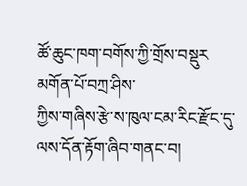ཚོ་ཆུང་ཁག་བགོས་ཀྱི་གྲོས་བསྡུར
མགོན་པོ་བཀྲ་ཤིས་
ཀྱིས་གཞིས་རྩེ་ས་ཁུལ་ངམ་རིང་རྫོང་དུ་ལས་དོན་རྟོག་ཞིབ་གནང་བ།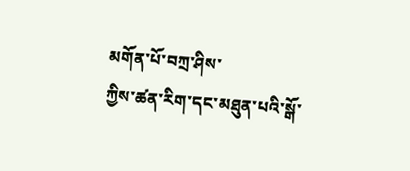མགོན་པོ་བཀྲ་ཤིས་
ཀྱིས་ཚན་རིག་དང་མཐུན་པའི་སྒོ་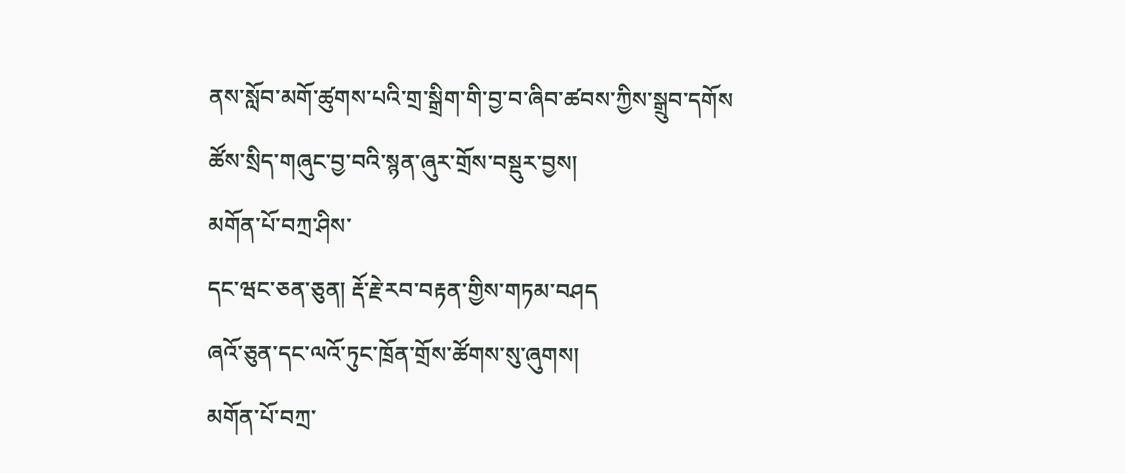ནས་སློབ་མགོ་ཚུགས་པའི་གྲ་སྒྲིག་གི་བྱ་བ་ཞིབ་ཚབས་ཀྱིས་སྒྲུབ་དགོས
ཚོས་སྲིད་གཞུང་བྱ་བའི་སྙན་ཞུར་གྲོས་བསྡུར་བྱས།
མགོན་པོ་བཀྲ་ཤིས་
དང་ཝང་ཅན་ཅུན། རྡོ་རྗེ་རབ་བརྟན་གྱིས་གཏམ་བཤད
ཞའོ་ཅུན་དང་ལའོ་ཏུང་ཁྲོན་གྲོས་ཚོགས་སུ་ཞུགས།
མགོན་པོ་བཀྲ་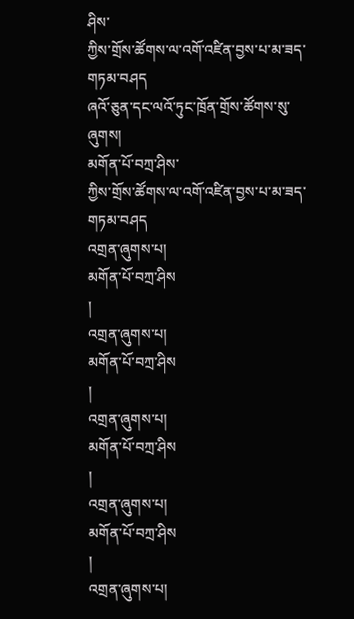ཤིས་
ཀྱིས་གྲོས་ཚོགས་ལ་འགོ་འཛིན་བྱས་པ་མ་ཟད་གཏམ་བཤད
ཞའོ་ཅུན་དང་ལའོ་ཏུང་ཁྲོན་གྲོས་ཚོགས་སུ་ཞུགས།
མགོན་པོ་བཀྲ་ཤིས་
ཀྱིས་གྲོས་ཚོགས་ལ་འགོ་འཛིན་བྱས་པ་མ་ཟད་གཏམ་བཤད
འགྲན་ཞུགས་པ།
མགོན་པོ་བཀྲ་ཤིས
།
འགྲན་ཞུགས་པ།
མགོན་པོ་བཀྲ་ཤིས
།
འགྲན་ཞུགས་པ།
མགོན་པོ་བཀྲ་ཤིས
།
འགྲན་ཞུགས་པ།
མགོན་པོ་བཀྲ་ཤིས
།
འགྲན་ཞུགས་པ།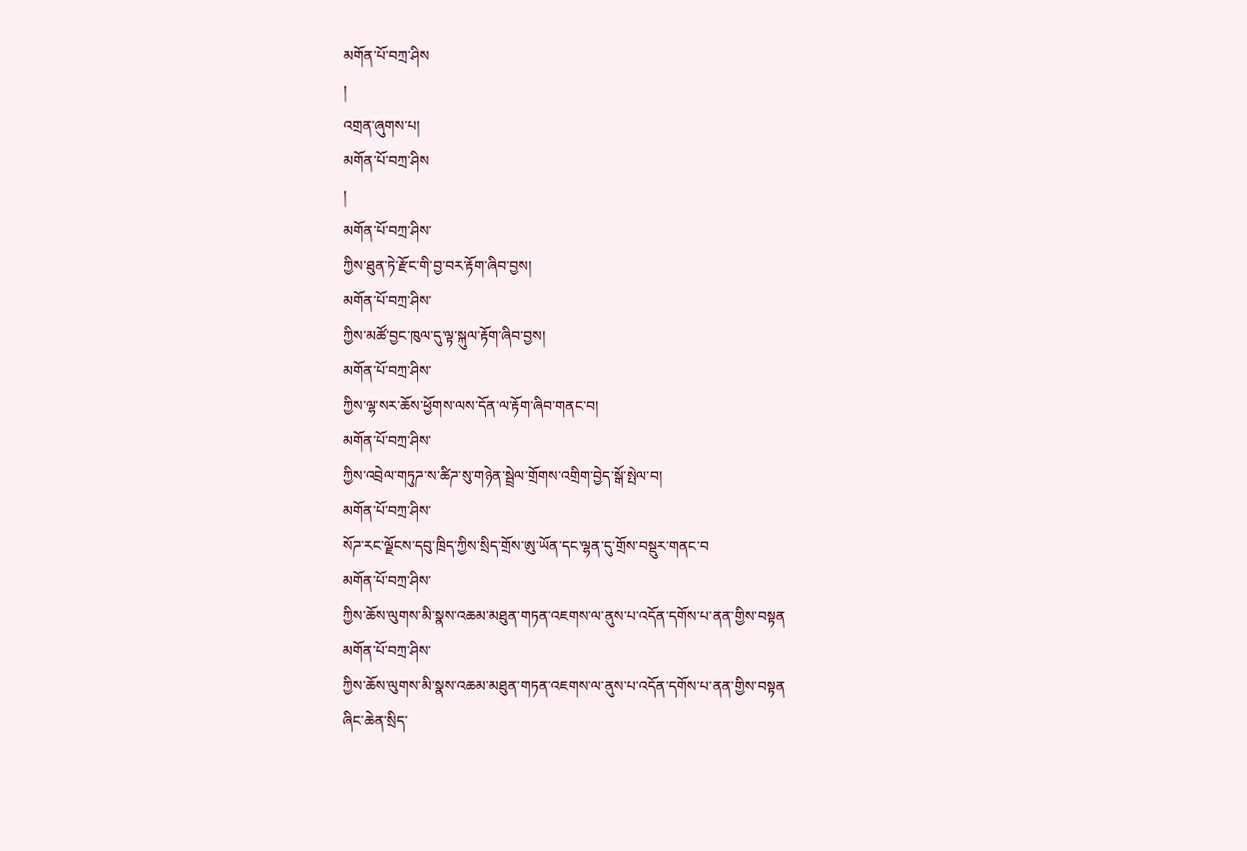མགོན་པོ་བཀྲ་ཤིས
།
འགྲན་ཞུགས་པ།
མགོན་པོ་བཀྲ་ཤིས
།
མགོན་པོ་བཀྲ་ཤིས་
ཀྱིས་ཐུན་ཏེ་རྫོང་གི་བྱ་བར་རྟོག་ཞིབ་བྱས།
མགོན་པོ་བཀྲ་ཤིས་
ཀྱིས་མཚོ་བྱང་ཁུལ་དུ་ལྟ་སྐུལ་རྟོག་ཞིབ་བྱས།
མགོན་པོ་བཀྲ་ཤིས་
ཀྱིས་ལྷ་སར་ཆོས་ཕྱོགས་ལས་དོན་ལ་རྟོག་ཞིབ་གནང་བ།
མགོན་པོ་བཀྲ་ཤིས་
ཀྱིས་འབྲེལ་གཏུཌ་ས་ཚིཌ་སུ་གཉེན་སྦྲེལ་གྲོགས་འགྲིག་བྱེད་སྒོ་སྤེལ་བ།
མགོན་པོ་བཀྲ་ཤིས་
སོཌ་རང་ལྗོངས་དབུ་ཁྲིད་ཀྱིས་སྲིད་གྲོས་ཨུ་ཡོན་དང་ལྷན་དུ་གྲོས་བསྡུར་གནང་བ
མགོན་པོ་བཀྲ་ཤིས་
ཀྱིས་ཆོས་ལུགས་མི་སྣས་འཆམ་མཐུན་གཏན་འཇགས་ལ་ནུས་པ་འདོན་དགོས་པ་ནན་གྱིས་བསྟན
མགོན་པོ་བཀྲ་ཤིས་
ཀྱིས་ཆོས་ལུགས་མི་སྣས་འཆམ་མཐུན་གཏན་འཇགས་ལ་ནུས་པ་འདོན་དགོས་པ་ནན་གྱིས་བསྟན
ཞིང་ཆེན་སྲིད་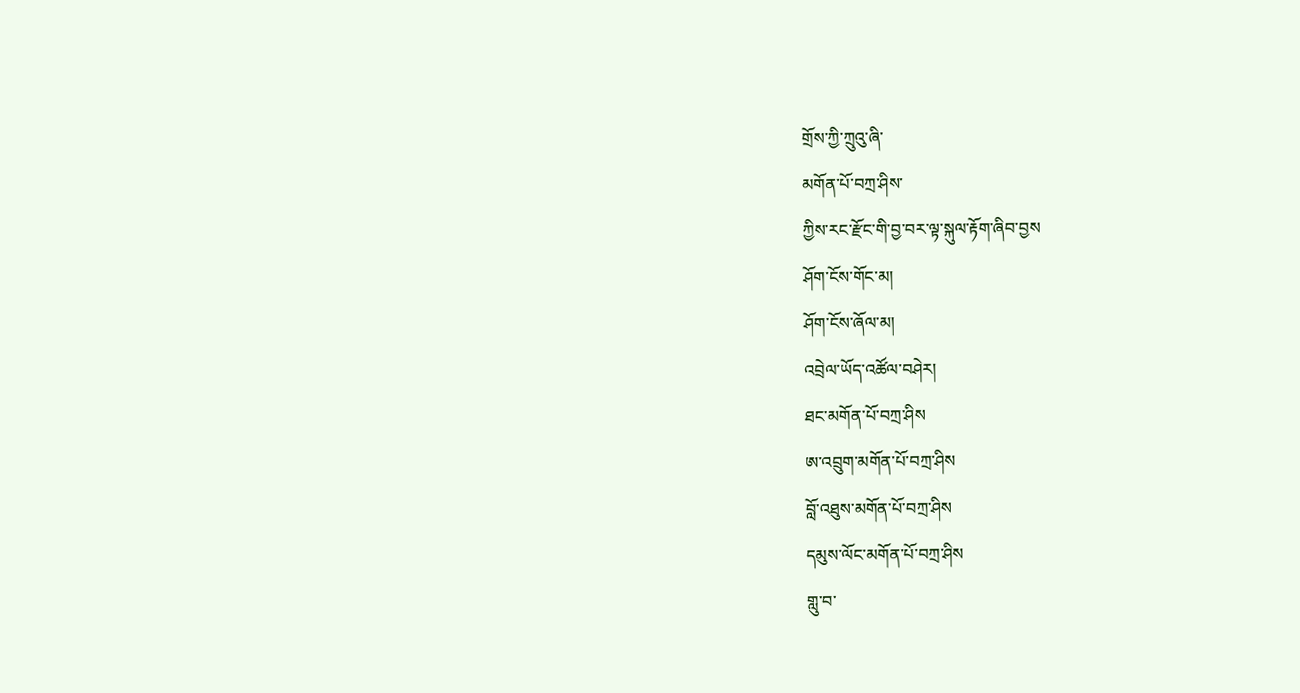གྲོས་ཀྱི་ཀྲུའུ་ཞི་
མགོན་པོ་བཀྲ་ཤིས་
ཀྱིས་རང་རྫོང་གི་བྱ་བར་ལྟ་སྐུལ་རྟོག་ཞིབ་བྱས
ཤོག་ངོས་གོང་མ།
ཤོག་ངོས་ཞོལ་མ།
འབྲེལ་ཡོད་འཚོལ་བཤེར།
ཐང་མགོན་པོ་བཀྲ་ཤིས
ཨ་འབྲུག་མགོན་པོ་བཀྲ་ཤིས
བློ་འཐུས་མགོན་པོ་བཀྲ་ཤིས
དམུས་ལོང་མགོན་པོ་བཀྲ་ཤིས
གླུ་བ་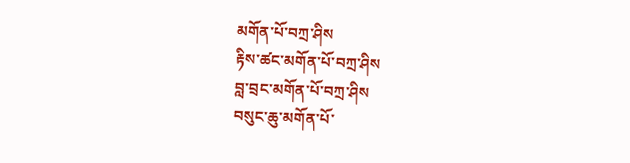མགོན་པོ་བཀྲ་ཤིས
རྟིས་ཚང་མགོན་པོ་བཀྲ་ཤིས
བླ་བྲང་མགོན་པོ་བཀྲ་ཤིས
བསུང་ཆུ་མགོན་པོ་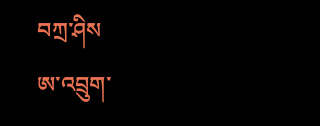བཀྲ་ཤིས
ཨ་འབྲུག་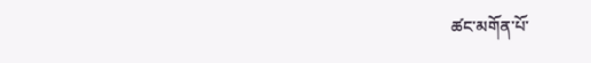ཚང་མགོན་པོ་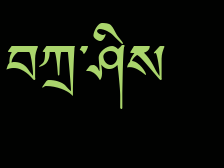བཀྲ་ཤིས